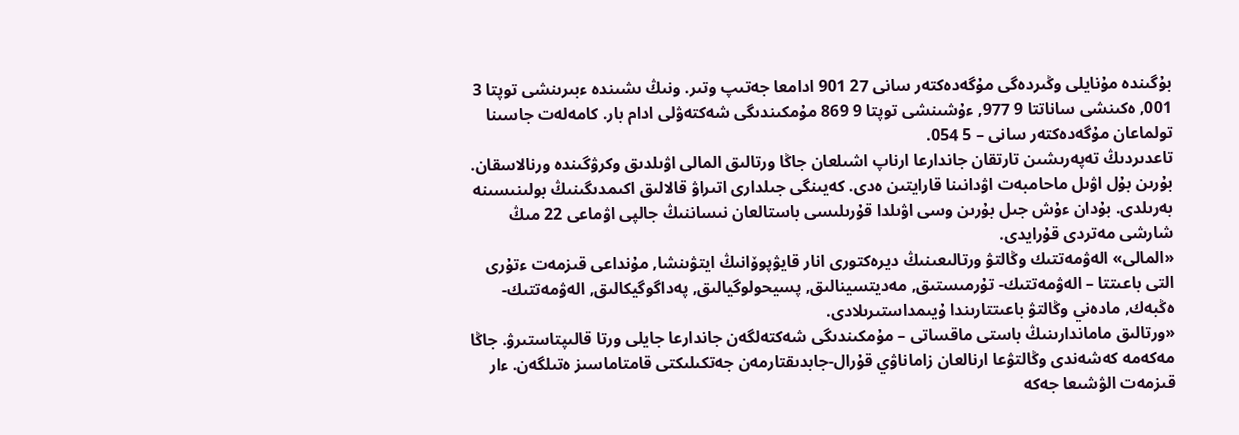بۇگىندە مۇنايلى وڭىردەگى مۇگەدەكتەر سانى 27 901 ادامعا جەتىپ وتىر. ونىڭ ىشىندە ءبىرىنشى توپتا 3 001, ەكىنشى ساناتتا 9 977, ءۇشىنشى توپتا 9 869 مۇمكىندىگى شەكتەۋلى ادام بار. كامەلەت جاسىنا تولماعان مۇگەدەكتەر سانى – 5 054.
تاعدىردىڭ تەپەرىشىن تارتقان جاندارعا ارناپ اشىلعان جاڭا ورتالىق المالى اۋىلدىق وكرۋگىندە ورنالاسقان. بۇرىن بۇل اۋىل ماحامبەت اۋدانىنا قارايتىن ەدى. كەيىنگى جىلدارى اتىراۋ قالالىق اكىمدىگىنىڭ بولىنىسىنە بەرىلدى. بۇدان ءۇش جىل بۇرىن وسى اۋىلدا قۇرىلىسى باستالعان نىساننىڭ جالپى اۋماعى 22 مىڭ شارشى مەتردى قۇرايدى.
«المالى» الەۋمەتتىك وڭالتۋ ورتالىعىنىڭ ديرەكتورى انار قايۋپوۆانىڭ ايتۋىنشا, مۇنداعى قىزمەت ءتۇرى التى باعىتتا – الەۋمەتتىك- تۇرمىستىق, مەديتسينالىق, پسيحولوگيالىق, پەداگوگيكالىق, الەۋمەتتىك-ەڭبەك, مادەني وڭالتۋ باعىتتارىندا ۇيىمداستىرىلادى.
«ورتالىق ماماندارىنىڭ باستى ماقساتى – مۇمكىندىگى شەكتەلگەن جاندارعا جايلى ورتا قالىپتاستىرۋ. جاڭا مەكەمە كەشەندى وڭالتۋعا ارنالعان زاماناۋي قۇرال-جابدىقتارمەن جەتكىلىكتى قامتاماسىز ەتىلگەن. ءار قىزمەت الۋشىعا جەكە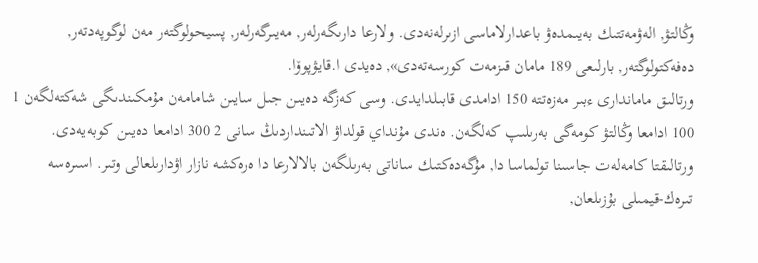وڭالتۋ, الەۋمەتتىك بەيىمدەۋ باعدارلاماسى ازىرلەنەدى. ولارعا دارىگەرلەر, مەيىرگەرلەر, پسيحولوگتەر مەن لوگوپەدتەر, دەفەكتولوگتەر, بارلىعى 189 مامان قىزمەت كورسەتەدى», دەيدى ا.قايۋپوۆا.
ورتالىق ماماندارى ءبىر مەزەتتە 150 ادامدى قابىلدايدى. وسى كەزگە دەيىن جىل سايىن شامامەن مۇمكىندىگى شەكتەلگەن 1 100 ادامعا وڭالتۋ كومەگى بەرىلىپ كەلگەن. ەندى مۇنداي قولداۋ الاتىنداردىڭ سانى 2 300 ادامعا دەيىن كوبەيەدى.
ورتالىقتا كامەلەت جاسىنا تولماسا دا, مۇگەدەكتىك ساناتى بەرىلگەن بالالارعا دا ەرەكشە نازار اۋدارىلعالى وتىر. اسىرەسە تىرەك-قيمىلى بۇزىلعان,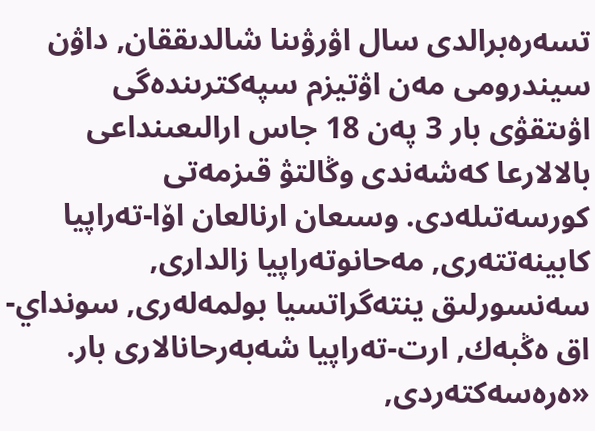تسەرەبرالدى سال اۋرۋىنا شالدىققان, داۋن سيندرومى مەن اۋتيزم سپەكترىندەگى اۋىتقۋى بار 3 پەن 18 جاس ارالىعىنداعى بالالارعا كەشەندى وڭالتۋ قىزمەتى كورسەتىلەدى. وسىعان ارنالعان اۆا-تەراپيا كابينەتتەرى, مەحانوتەراپيا زالدارى, سەنسورلىق ينتەگراتسيا بولمەلەرى, سونداي-اق ەڭبەك, ارت-تەراپيا شەبەرحانالارى بار.
«ەرەسەكتەردى,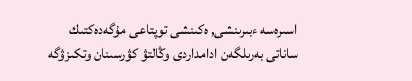اسىرەسە ءبىرىنشى, ەكىنشى توپتاعى مۇگەدەكتىك ساناتى بەرىلگەن ادامداردى وڭالتۋ كۋرسىنان وتكىزۋگە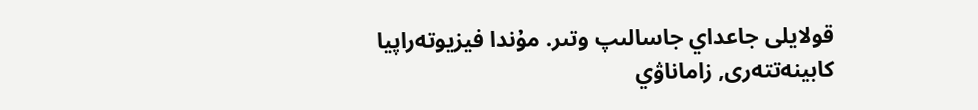قولايلى جاعداي جاسالىپ وتىر. مۇندا فيزيوتەراپيا كابينەتتەرى, زاماناۋي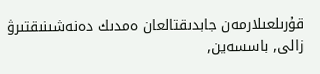قۇرىلعىلارمەن جابدىقتالعان ەمدىك دەنەشىنىقتىرۋ زالى, باسسەين,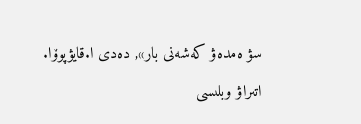سۋ ەمدەۋ كەشەنى بار», دەدى ا.قايۋپوۆا.
اتىراۋ وبلىسى